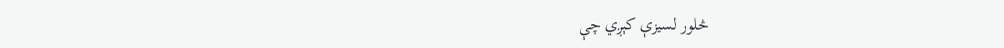څلور لسیزې کېږي چې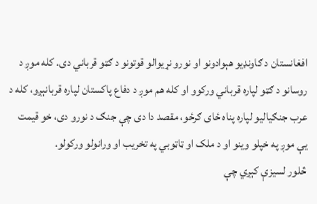افغانستان د ګاونډیو هېوادونو او نورو نړیوالو قوتونو د ګټو قرباني دی. کله موږ د روسانو د ګټو لپاره قرباني ورکوو او کله هم موږ د دفاع پاکستان لپاره قربانېږو، کله د عرب جنګیالیو لپاره پناه ځای ګرځو، مقصد دا دی چې جنګ د نورو دی، خو قیمت یې موږ په خپلو وینو او د ملک او ټاټوبي په تخریب او ورانولو ورکولو.
څلور لسیزې کېږي چې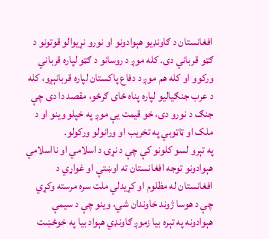افغانستان د ګاونډیو هېوادونو او نورو نړیوالو قوتونو د ګټو قرباني دی. کله موږ د روسانو د ګټو لپاره قرباني ورکوو او کله هم موږ د دفاع پاکستان لپاره قربانېږو، کله د عرب جنګیالیو لپاره پناه ځای ګرځو، مقصد دا دی چې جنګ د نورو دی، خو قیمت یې موږ په خپلو وینو او د ملک او ټاټوبي په تخریب او ورانولو ورکولو.
په تېرو لسو کلونو کې چې د نړۍ د اسلامي او نااسلامي هېوادونو توجه افغانستان ته اوښتې او غواړي د افغانستان له مظلوم او کړیدلي ملت سره مرسته وکړي چې د هوسا ژوند خاوندان شي، وینو چې د سیمې هېوادونه په تېره بیا زموږ ګاونډي هېواد بیا په خوځښت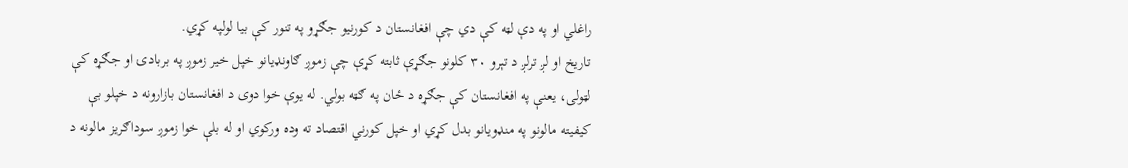راغلي او په دې لټه کې دي چې افغانستان د کورنیو جګړو په تنور کې بیا لولپه کړي.
تاریخ او لږ ترلږ د تېرو ۳۰ کلونو جګړې ثابته کړې چې زموږ ګاونډیانو خپل خیر زموږ په بربادۍ او جګړه کې لټولی، یعنې په افغانستان کې جګړه د ځان په ګټه بولي. له یوې خوا دوی د افغانستان بازارونه د خپلو بې کیفیته مالونو په منډویانو بدل کړي او خپل کورني اقتصاد ته وده ورکوي او له بلې خوا زموږ سوداګریز مالونه د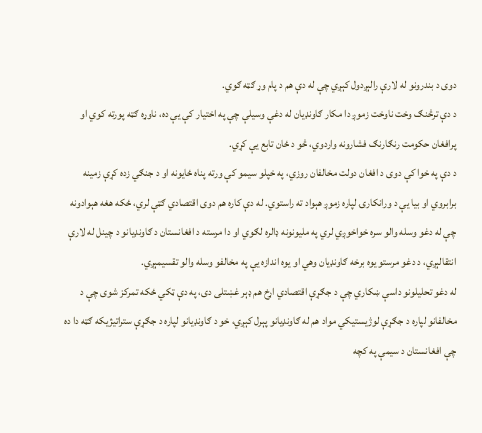دوی د بندرونو له لارې رالېږدول کېږي چې له دې هم د پام وړ ګټه ګوي.
د دې ترڅنګ وخت ناوخت زموږ دا مکار ګاونډیان له دغې وسیلې چې په اختیار کې یې ده، ناوړه ګټه پورته کوي او پرافغان حکومت رنګارنګ فشارونه واردوي، څو د ځان تابع یې کړي.
د دې په خوا کې دوی د افغان دولت مخالفان روزي، په خپلو سیمو کې ورته پناه ځایونه او د جنګي زده کړې زمینه برابروي او بیا یې د ورانکارۍ لپاره زموږ هېواد ته راستوي. له دې کاره هم دوی اقتصادي ګټې لري، ځکه هغه هېوادونه چې له دغو وسله والو سره خواخوږي لري په ملیونونه ډالره لګوي او دا مرسته د افغانستان د ګاونډیانو د چینل له لارې انتقالېږي، د دغو مرستو یوه برخه ګاونډیان وهي او یوه اندازه یې په مخالفو وسله والو تقسیمېږي.
له دغو تحلیلونو داسې ښکاري چې د جګړې اقتصادي اړخ هم ډېر غښتلی دی، په دې ټکي ځکه تمرکز شوی چې د مخالفانو لپاره د جګړې لوژیستیکي مواد هم له ګاونډیانو پېرل کېږي، خو د ګاونډیانو لپاره د جګړې ستراتیژیکه ګټه دا ده چې افغانستان د سیمې په کچه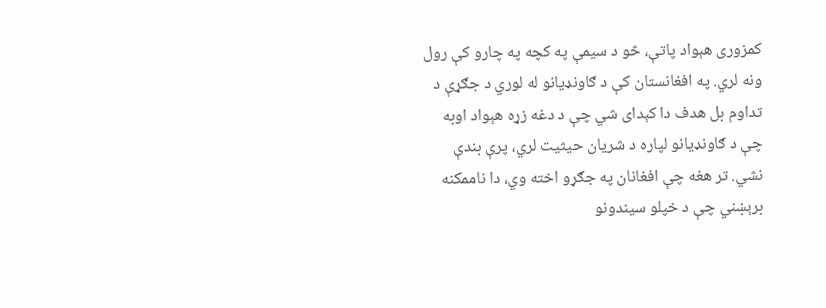کمزوری هېواد پاتې، څو د سیمې په کچه په چارو کې رول ونه لري. په افغانستان کې د ګاونډیانو له لوري د جګړې د تداوم بل هدف دا کېدای شي چې د دغه زړه هېواد اوبه چې د ګاونډیانو لپاره د شریان حیثیت لري، پرې بندې نشي. تر هغه چې افغانان په جګړو اخته وي، دا ناممکنه برېښني چې د خپلو سیندونو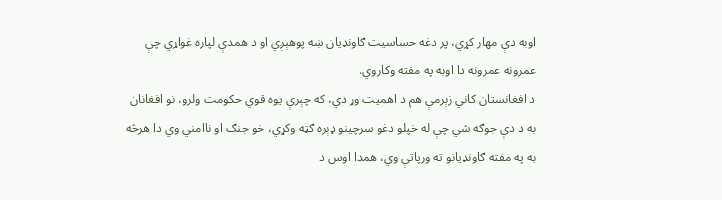اوبه دې مهار کړي، پر دغه حساسیت ګاونډیان ښه پوهېږي او د همدې لپاره غواړي چې عمرونه عمرونه دا اوبه په مفته وکاروي.
د افغانستان کاني زېرمې هم د اهمیت وړ دي، که چېرې یوه قوي حکومت ولرو، نو افغانان به د دې جوګه شي چې له خپلو دغو سرچینو ډېره ګټه وکړي، خو جنګ او ناامني وي دا هرڅه به په مفته ګاونډیانو ته ورپاتې وي، همدا اوس د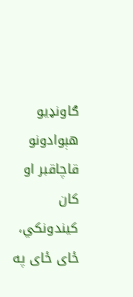ګاونډیو هېوادونو قاچاقبر او کان کیندونکي، ځای ځای په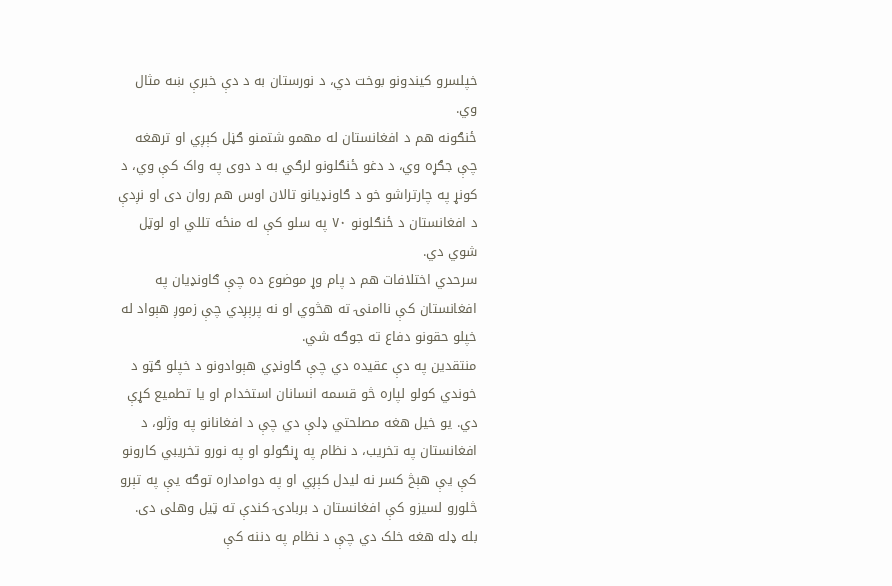خپلسرو کیندونو بوخت دي، د نورستان به د دې خبرې ښه مثال وي.
ځنګونه هم د افغانستان له مهمو شتمنو ګڼل کېږي او ترهغه چې جګړه وي، د دغو ځنګلونو لرګي به د دوی په واک کې وي، د کونړ په چارتراشو خو د ګاونډیانو تالان اوس هم روان دی او نږدې د افغانستان د ځنګلونو ۷۰ په سلو کې له منځه تللي او لوټل شوي دي.
سرحدي اختلافات هم د پام وړ موضوع ده چې ګاونډیان په افغانستان کې ناامنۍ ته هڅوي او نه پرېږدي چې زموږ هېواد له خپلو حقونو دفاع ته جوګه شي.
منتقدین په دې عقیده دي چې ګاونډي هېوادونو د خپلو ګټو د خوندي کولو لپاره څو قسمه انسانان استخدام او یا تطمیع کړې دي. یو خیل هغه مصلحتي ډلې دي چې د افغانانو په وژلو، د افغانستان په تخریب، د نظام په ړنګولو او په نورو تخریبي کارونو کې یې هېڅ کسر نه لیدل کېږي او په دوامداره توګه یې په تېرو څلورو لسیزو کې افغانستان د بربادۍ کندې ته ټیل وهلی دی.
بله ډله هغه خلک دي چې د نظام په دننه کې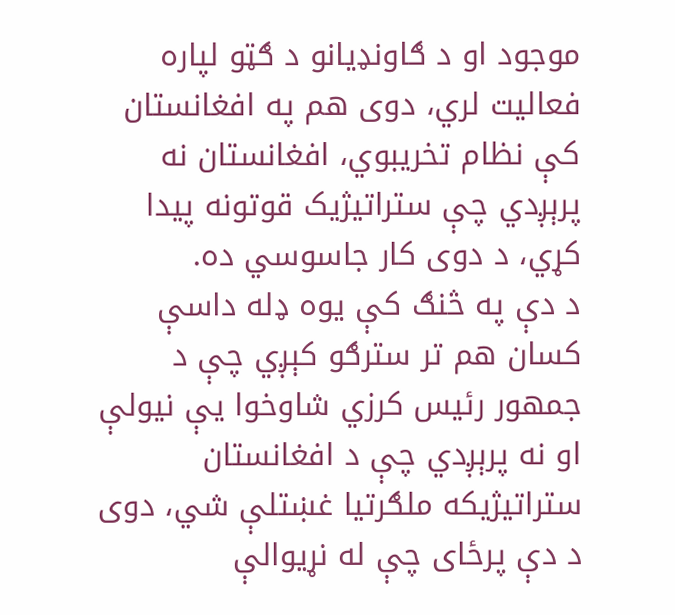موجود او د ګاونډیانو د ګټو لپاره فعالیت لري، دوی هم په افغانستان کې نظام تخریبوي، افغانستان نه پرېږدي چې ستراتیژیک قوتونه پیدا کړي، د دوی کار جاسوسي ده.
د دې په څنګ کې یوه ډله داسې کسان هم تر سترګو کېږي چې د جمهور رئیس کرزي شاوخوا یې نیولې او نه پرېږدي چې د افغانستان ستراتیژیکه ملګرتیا غښتلې شي، دوی د دې پرځای چې له نړیوالې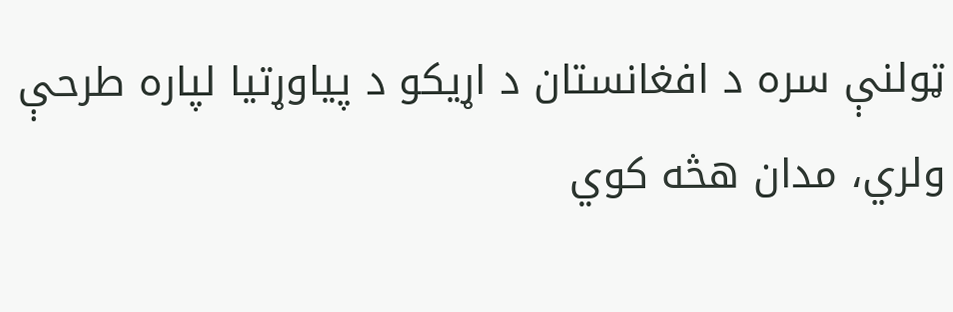ټولنې سره د افغانستان د اړیکو د پیاوړتیا لپاره طرحې ولري، مدان هڅه کوي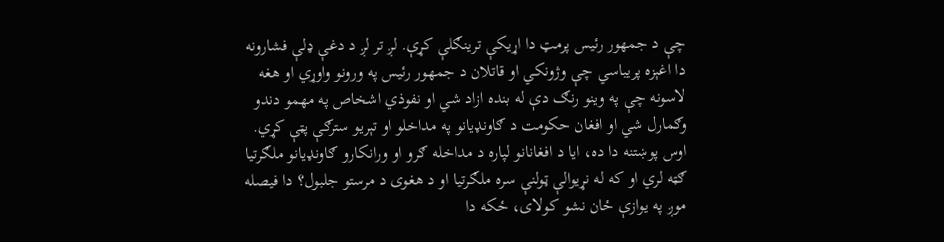چې د جمهور رئیس پرمټ دا اړیکې ترینګلې کړې. لږ تر لږ د دغې ډلې فشارونه دا اغېزه پریباسي چې وژونکي او قاتلان د جمهور رئیس په ورونو واوړي او هغه لاسونه چې په وینو رنګ دې له بنده ازاد شي او نفوذي اشخاص په مهمو دندو وګمارل شي او افغان حکومت د ګاونډیانو په مداخلو او تېریو سترګې پټې کړي.
اوس پوښتنه دا ده، ایا د افغانانو لپاره د مداخله ګرو او ورانکارو ګاونډیانو ملګرتیا ګټه لري او که له نړیوالې ټولنې سره ملګرتیا او د هغوی د مرستو جلبول؟ دا فیصله موږ په یوازې ځان نشو کولای، ځکه دا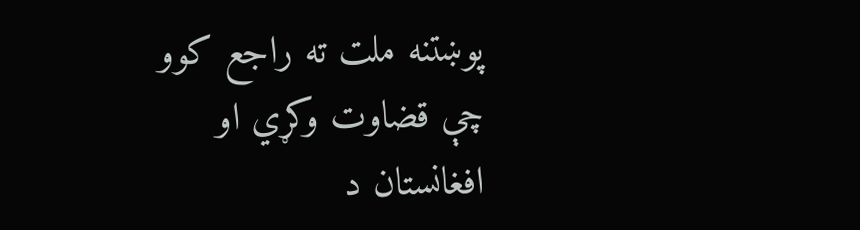پوښتنه ملت ته راجع کوو چې قضاوت وکړي او افغانستان د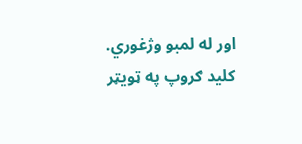اور له لمبو وژغوري.
کلید ګروپ په ټویټر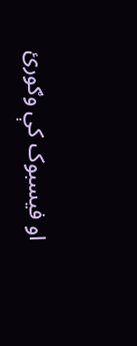او فیسبوک کې وګورئ